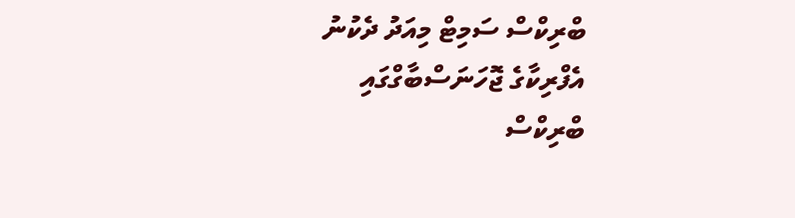ބްރިކްސް ސަމިޓް މިއަދު ދެކުނު އެފްރިކާގެ ޖޮހަނަސްބާގްގައި
ބްރިކްސް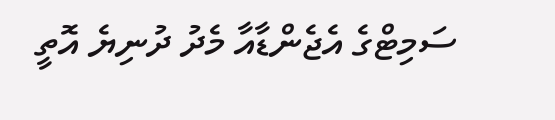ސަމިޓްގެ އެޖެންޑާއާ މެދު ދުނިޔެ އޮތީ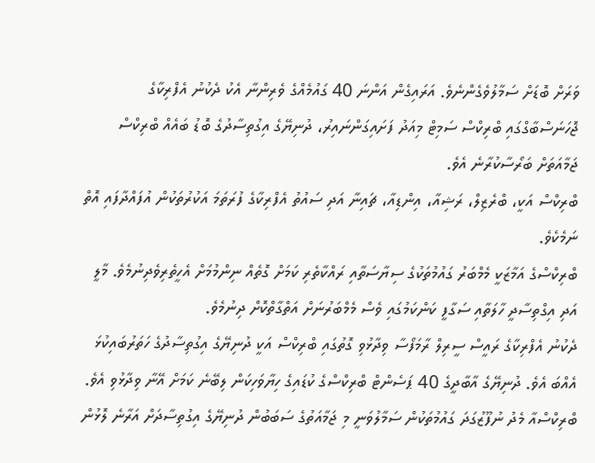ވަރަށް ބޮޑަށް ސަމާލުވެގެންނެވެ. އަރައިގެން އަންނަ 40 ގައުމެއްގެ ވެރިންނާ އެކު ދެކުނު އެފްރިކާގެ ޖޮހަނަސްބާގްގައި ބްރިކްސް ސަމިޓް މިއަދު ފަށައިގަންނައިރު، ދުނިޔޭގެ އިގުތިސާދުގެ ބޮޑު ބައެއް ބްރިކްސް ޖަމާއަތަށް ބަރޯސާކުރާނެ އެވެ.
ބްރިކްސް އަކީ، ބްރެޒިލް، ރަޝިއާ، އިންޑިއާ، ޗައިނާ އަދި ސައުތު އެފްރިކާގެ ފުރަތަމަ އަކުރުތަކުން އުފައްދާފައި އޮތް ނަމެކެވެ.
ބްރިކްސްގެ އަމާޒަކީ މެމްބަރު ގައުމުތަކުގެ ސިޔާސަތާއި ރައްކާތެރި ކަމަށް ގޮތެއް ނިންމުމަށް އެހީތެރިވެދިނުމެވެ. މާލީ އަދި އިގްތިސާދީ ހާލަތާއި ސަގާފީ ކަންކަމުގައި ވެސް މެމްބަރުނަށް އަތްގާތްކޮށް ދިނުމެވެ.
ދެކުނު އެފްރިކާގެ ރައީސް ސީރިލް ރާމަފޯސާ ވިދާޅުވި ގޮތުގައި ބްރިކްސް އަކީ ދުނިޔޭގެ އިގުތިސާދުގެ ހަތަރުބައިކުޅަ އެއްބަ އެވެ. ދުނިޔޭގެ އާބާދީގެ 40 ޕަސެންޓް ބްރިކްސްގެ ކުޑައިގެ ހިޔާވަހިކަން ލިބޭނެ ކަމަށް އޭނާ ވިދާޅުވި އެވެ.
ބްރިކްސްއާ މެދު ނުފޫޒުގަދަ ގައުމުތަކުން ސަމާލުވަނީ މި ޖަމާއަތުގެ ސަބަބުން ދުނިޔޭގެ އިގުތިސާދަށް އަރާނެ ލޮޅުން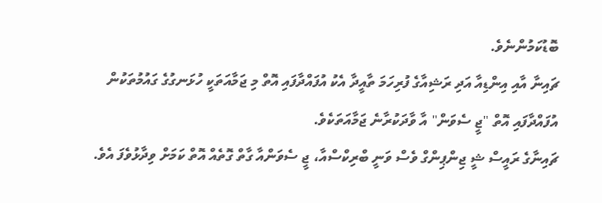ބޮޑުކަމުންނެވެ.
ޗައިނާ އާއި އިންޑިއާ އަދި ރަޝިއާގެ ފުރިހަމަ ތާއީދާ އެކު އުފައްދާފައި އޮތް މި ޖަމާއަތަކީ ހުޅަނގުގެ ގައުމުތަކުން އުފައްދާފައި އޮތް "ޖީ ސެވަން" އާ ވާދަކުރާނެ ޖަމާއަތަކެވެ.
ޗައިނާގެ ރައީސް ޝީ ޖިންޕިންގް ވެސް ވަނީ ބްރިކްސްއާ، ޖީ ސެވަންއާ ގާތް ގޮތެއް އޮތް ކަމަށް ވިދާޅުވެފަ އެވެ.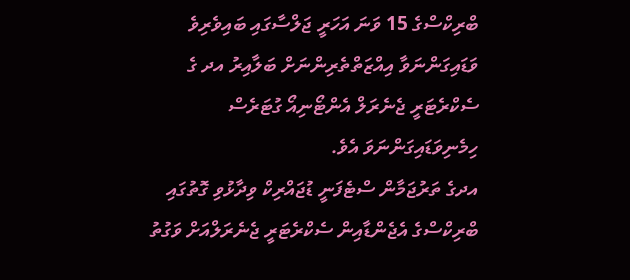ބްރިކްސްގެ 15 ވަނަ އަހަރީ ޖަލްސާގައި ބައިވެރިވެ ވަޑައިގަންނަވާ އިއްޒަތްތެރިންނަށް ބަލާއިރު އދ ގެ ސެކްރެޓަރީ ޖެނެރަލް އެންޓޯނިއޯ ގުޓަރެސް ހިމެނިވަޑައިގަންނަވަ އެވެ.
އދގެ ތަރުޖަމާން ސްޓެފަނީ ޑުޖައްރިކް ވިދާޅުވި ގޮތުގައި ބްރިކްސްގެ އެޖެންޑާއިން ސެކްރެޓަރީ ޖެނެރަލްއަށް ވަގުތު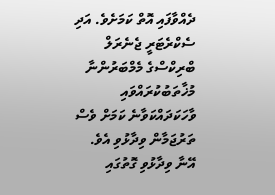ދެއްވާފައި އޮތް ކަމަށެވެ. އަދި ސެކްރެޓަރީ ޖެނެރަލް ބްރިކްސްގެ މެމްބަރުންނާ މުޚާތަބުކުރައްވައި ވާހަކަދައްކަވާނެ ކަމަށް ވެސް ތަރުޖަމާން ވިދާޅުވި އެވެ.
އޭނާ ވިދާޅުވި ގޮތުގައި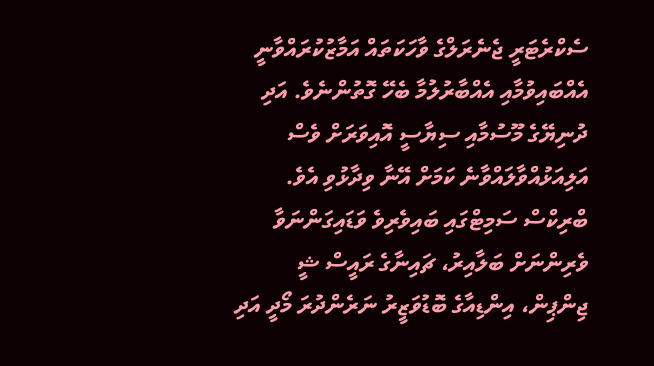ސެކްރެޓަރީ ޖެނެރަލްގެ ވާހަކަތައް އަމާޒުކުރައްވާނީ އެއްބައިވުމާއި އެއްބާރުލުމާ ބެހޭ ގޮތުންނެވެ. އަދި ދުނިޔޭގެ މޫސުމާއި ސިޔާސީ އޮއިވަރަށް ވެސް އަލިއަޅުއްވާލައްވާނެ ކަމަށް އޭނާ ވިދާޅުވި އެވެ.
ބްރިކްސް ސަމިޓްގައި ބައިވެރިވެ ވަޑައިގަންނަވާ ވެރިންނަށް ބަލާއިރު، ޗައިނާގެ ރައީސް ޝީ ޖިންޕިން، އިންޑިއާގެ ބޮޑުވަޒީރު ނަރެންދުރަ މޯދީ އަދި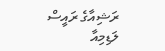ރަޝިއާގެ ރައީސް ލަޑިމިއާ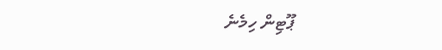ޕޫޓިން ހިމެނެ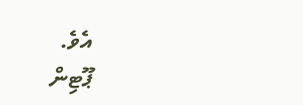އެވެ.
ޕޫޓިން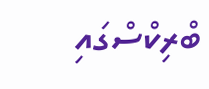ބްރިކްސްގައި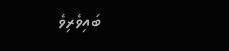ބައިވެރިވެ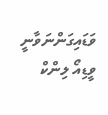ވަޑައިގަންނަވާނީ ވީޑިއޯ ލިންކް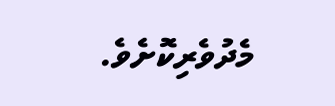މެދުވެރިކޮށެވެ.